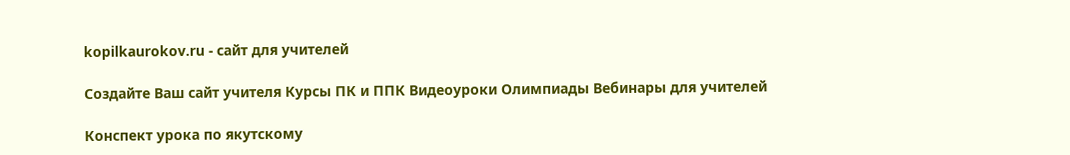kopilkaurokov.ru - сайт для учителей

Создайте Ваш сайт учителя Курсы ПК и ППК Видеоуроки Олимпиады Вебинары для учителей

Конспект урока по якутскому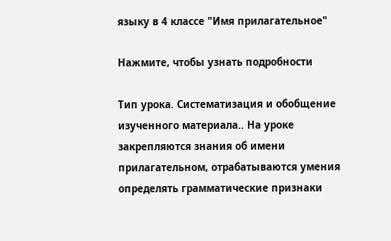языку в 4 классе "Имя прилагательное"

Нажмите, чтобы узнать подробности

Тип урока. Систематизация и обобщение изученного материала.. На уроке закрепляются знания об имени прилагательном, отрабатываются умения определять грамматические признаки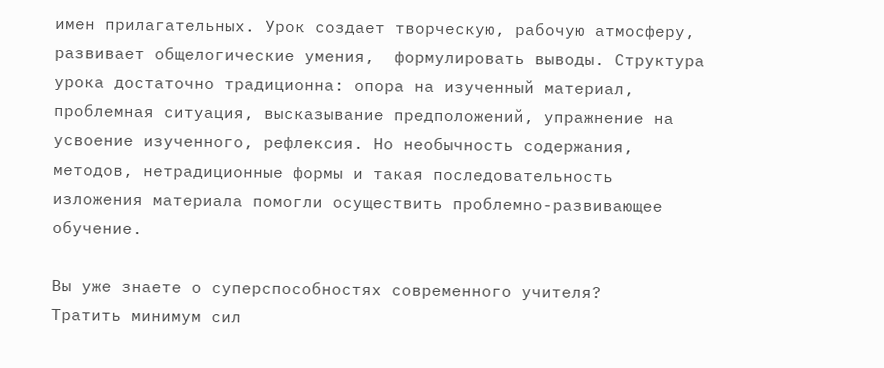имен прилагательных. Урок создает творческую, рабочую атмосферу, развивает общелогические умения,  формулировать выводы. Структура урока достаточно традиционна: опора на изученный материал, проблемная ситуация, высказывание предположений, упражнение на усвоение изученного, рефлексия. Но необычность содержания, методов, нетрадиционные формы и такая последовательность изложения материала помогли осуществить проблемно-развивающее обучение.

Вы уже знаете о суперспособностях современного учителя?
Тратить минимум сил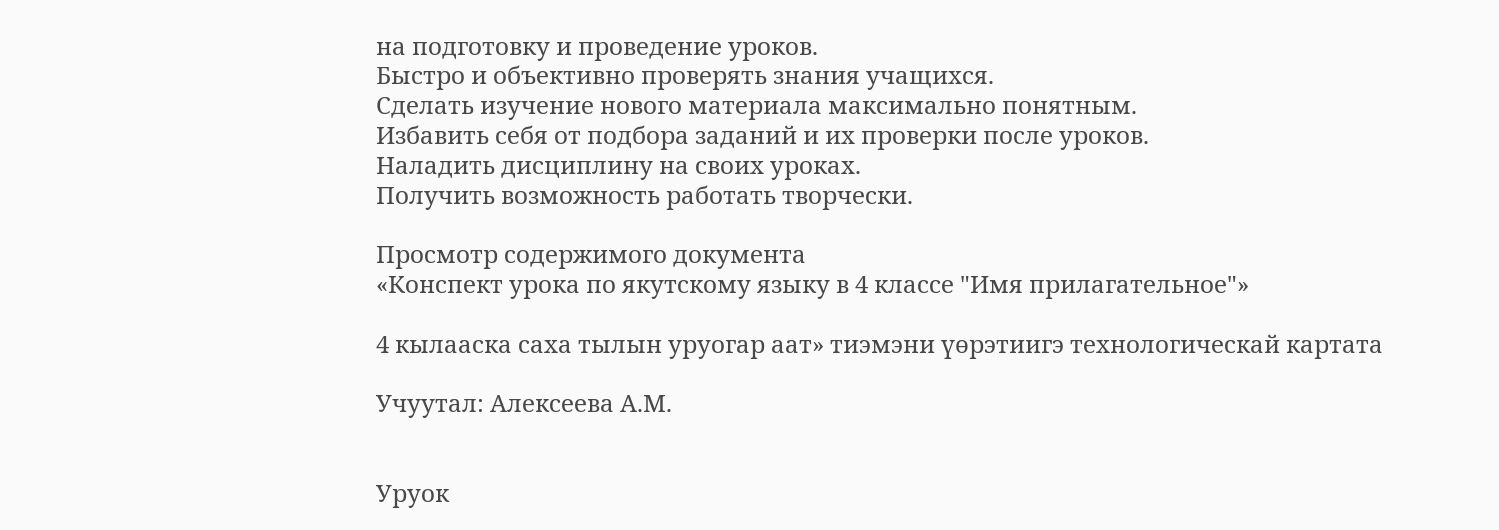на подготовку и проведение уроков.
Быстро и объективно проверять знания учащихся.
Сделать изучение нового материала максимально понятным.
Избавить себя от подбора заданий и их проверки после уроков.
Наладить дисциплину на своих уроках.
Получить возможность работать творчески.

Просмотр содержимого документа
«Конспект урока по якутскому языку в 4 классе "Имя прилагательное"»

4 кылааска саха тылын уруогар аат» тиэмэни үөрэтиигэ технологическай картата

Учуутал: Алексеева А.М.


Уруок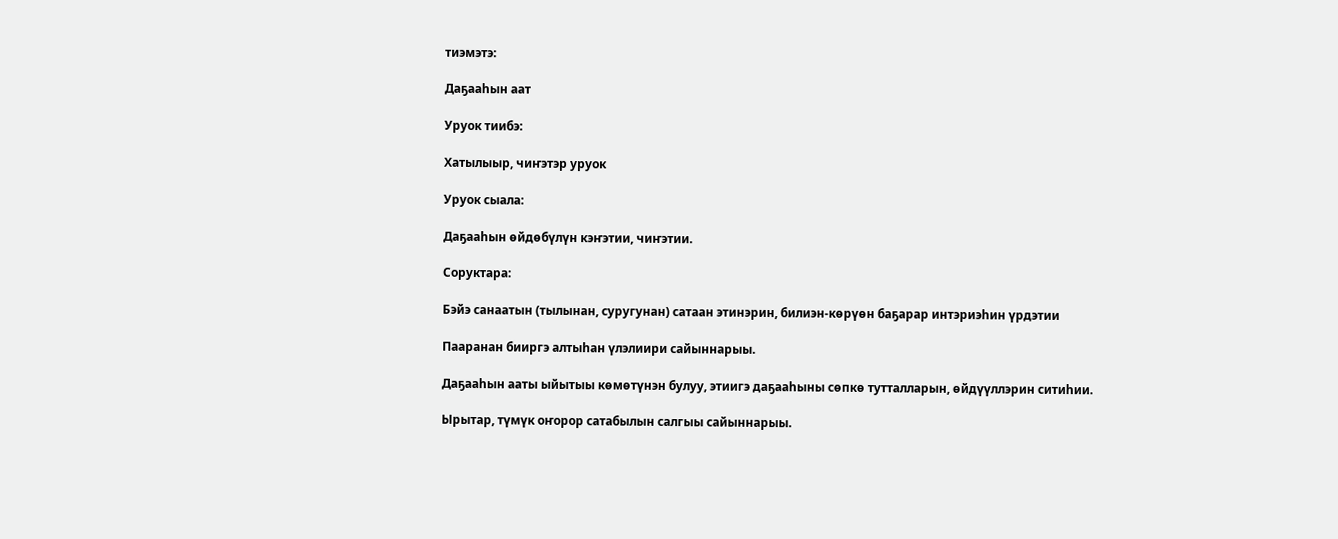тиэмэтэ:

Даҕааһын аат

Уруок тиибэ:

Хатылыыр, чиҥэтэр уруок

Уруок сыала:

Даҕааһын өйдөбүлүн кэҥэтии, чиҥэтии.

Соруктара:

Бэйэ санаатын (тылынан, суругунан) сатаан этинэрин, билиэн-көрүөн баҕарар интэриэһин үрдэтии

Пааранан бииргэ алтыһан үлэлиири сайыннарыы.

Даҕааһын ааты ыйытыы көмөтүнэн булуу, этиигэ даҕааһыны сөпкө тутталларын, өйдүүллэрин ситиһии.

Ырытар, түмүк оҥорор сатабылын салгыы сайыннарыы.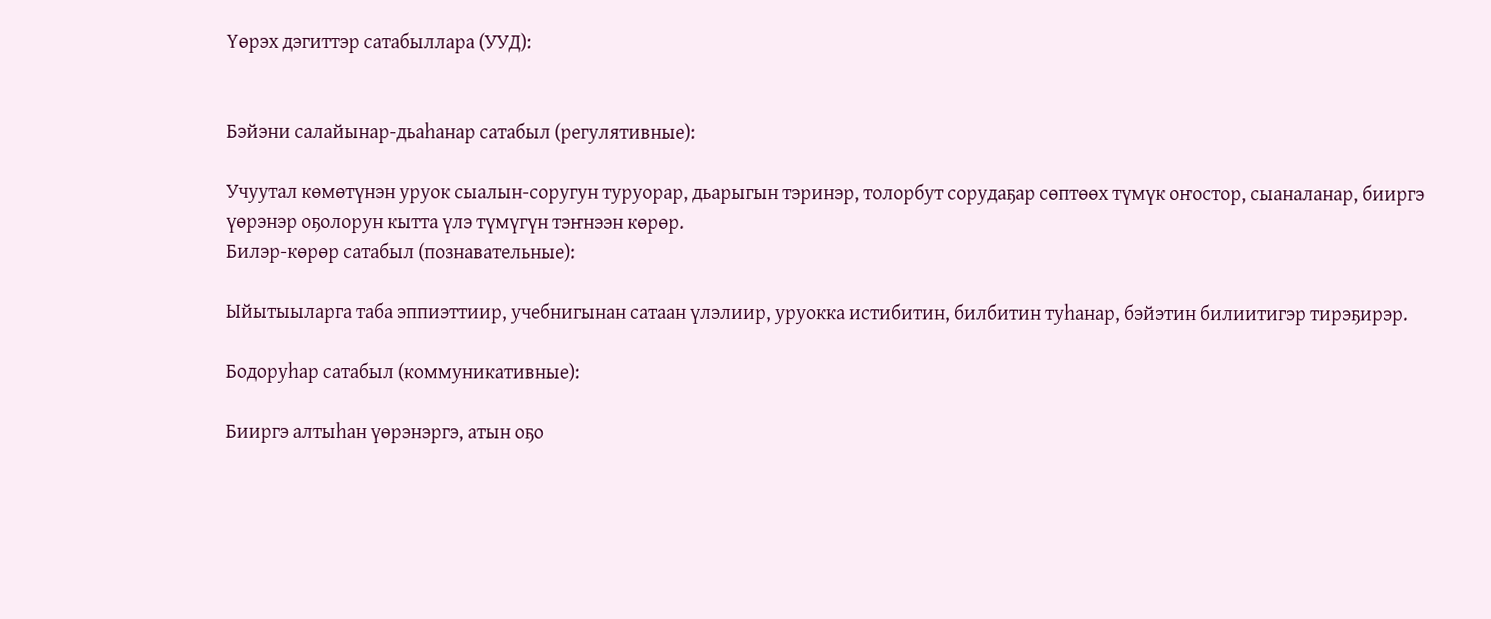Үөрэх дэгиттэр сатабыллара (УУД):


Бэйэни салайынар-дьаһанар сатабыл (регулятивные):

Учуутал көмөтүнэн уруок сыалын-соругун туруорар, дьарыгын тэринэр, толорбут сорудаҕар сөптөөх түмүк оҥостор, сыаналанар, бииргэ үөрэнэр оҕолорун кытта үлэ түмүгүн тэҥнээн көрөр.
Билэр-көрөр сатабыл (познавательные):

Ыйытыыларга таба эппиэттиир, учебнигынан сатаан үлэлиир, уруокка истибитин, билбитин туһанар, бэйэтин билиитигэр тирэҕирэр.

Бодоруһар сатабыл (коммуникативные):

Бииргэ алтыһан үөрэнэргэ, атын оҕо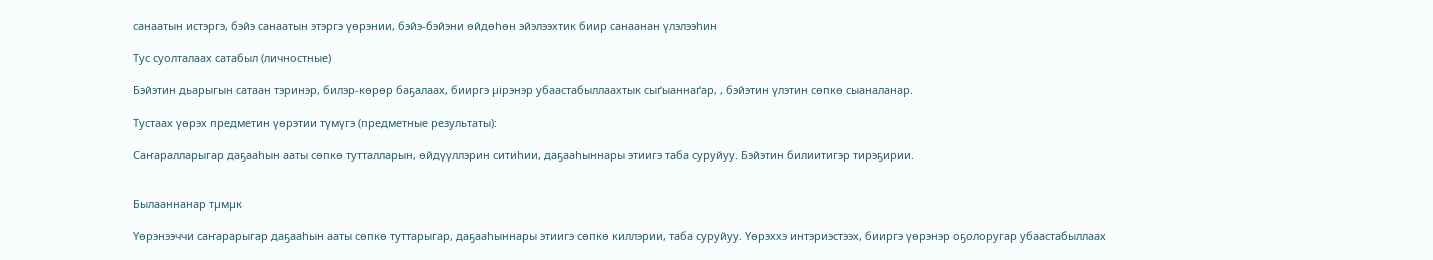санаатын истэргэ, бэйэ санаатын этэргэ үөрэнии, бэйэ-бэйэни өйдөһөн эйэлээхтик биир санаанан үлэлээһин

Тус суолталаах сатабыл (личностные)

Бэйэтин дьарыгын сатаан тэринэр, билэр-көрөр баҕалаах, бииргэ µірэнэр убаастабыллаахтык сыґыаннаґар, , бэйэтин үлэтин сөпкө сыаналанар.

Тустаах үөрэх предметин үөрэтии түмүгэ (предметные результаты):

Саҥаралларыгар даҕааһын ааты сөпкө тутталларын, өйдүүллэрин ситиһии, даҕааһыннары этиигэ таба суруйуу. Бэйэтин билиитигэр тирэҕирии.


Былааннанар тµмµк

Үөрэнээччи саҥарарыгар даҕааһын ааты сөпкө туттарыгар, даҕааһыннары этиигэ сөпкө киллэрии, таба суруйуу. Үөрэххэ интэриэстээх, бииргэ үөрэнэр оҕолоругар убаастабыллаах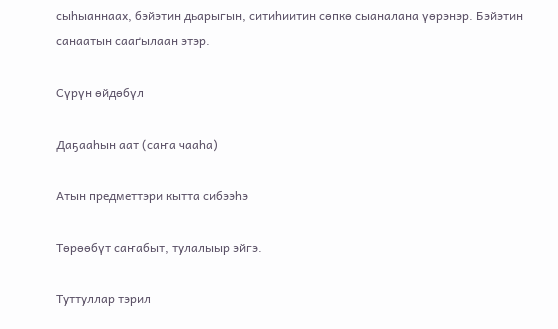сыһыаннаах, бэйэтин дьарыгын, ситиһиитин сөпкө сыаналана үөрэнэр. Бэйэтин санаатын сааґылаан этэр.

Сүрүн өйдөбүл

Даҕааһын аат (саҥа чааһа)

Атын предметтэри кытта сибээһэ

Төрөөбүт саҥабыт, тулалыыр эйгэ.

Туттуллар тэрил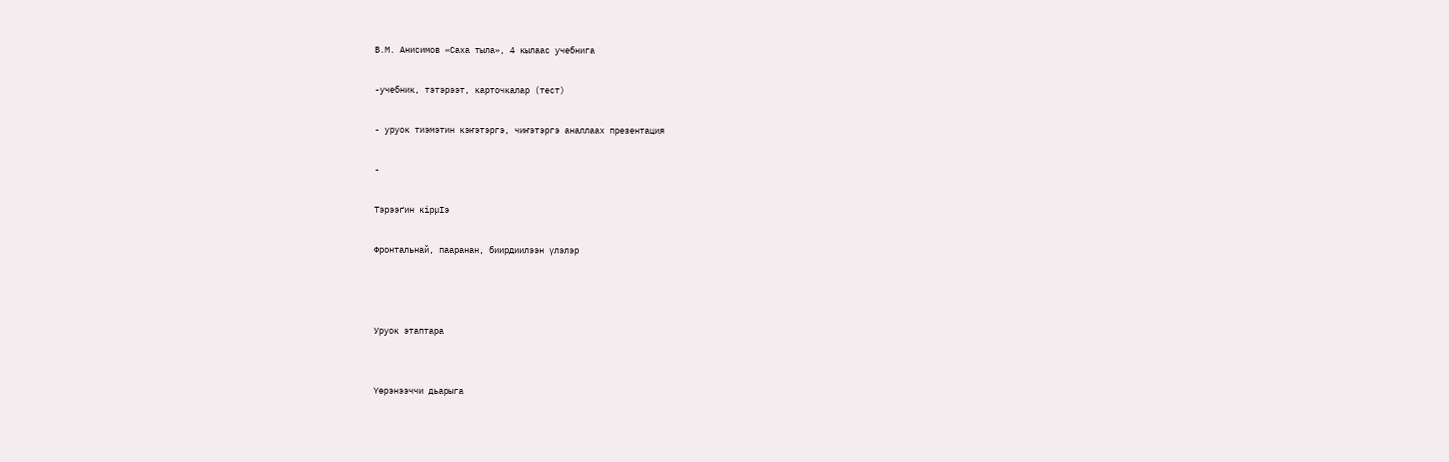В.М. Анисимов «Саха тыла», 4 кылаас учебнига

-учебник, тэтэрээт, карточкалар (тест)

- уруок тиэмэтин кэҥэтэргэ, чиҥэтэргэ аналлаах презентация

-

Тэрээґин кірµІэ

Фронтальнай, пааранан, биирдиилээн үлэлэр



Уруок этаптара


Үөрэнээччи дьарыга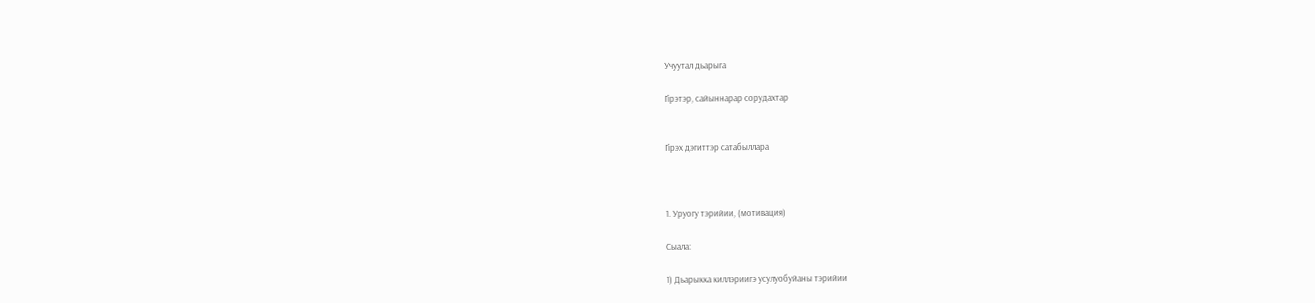Учуутал дьарыга

Ґірэтэр, сайыннарар сорудахтар


Ґірэх дэгиттэр сатабыллара



1. Уруогу тэрийии, (мотивация)

Сыала:

1) Дьарыкка киллэриигэ усулуобуйаны тэрийии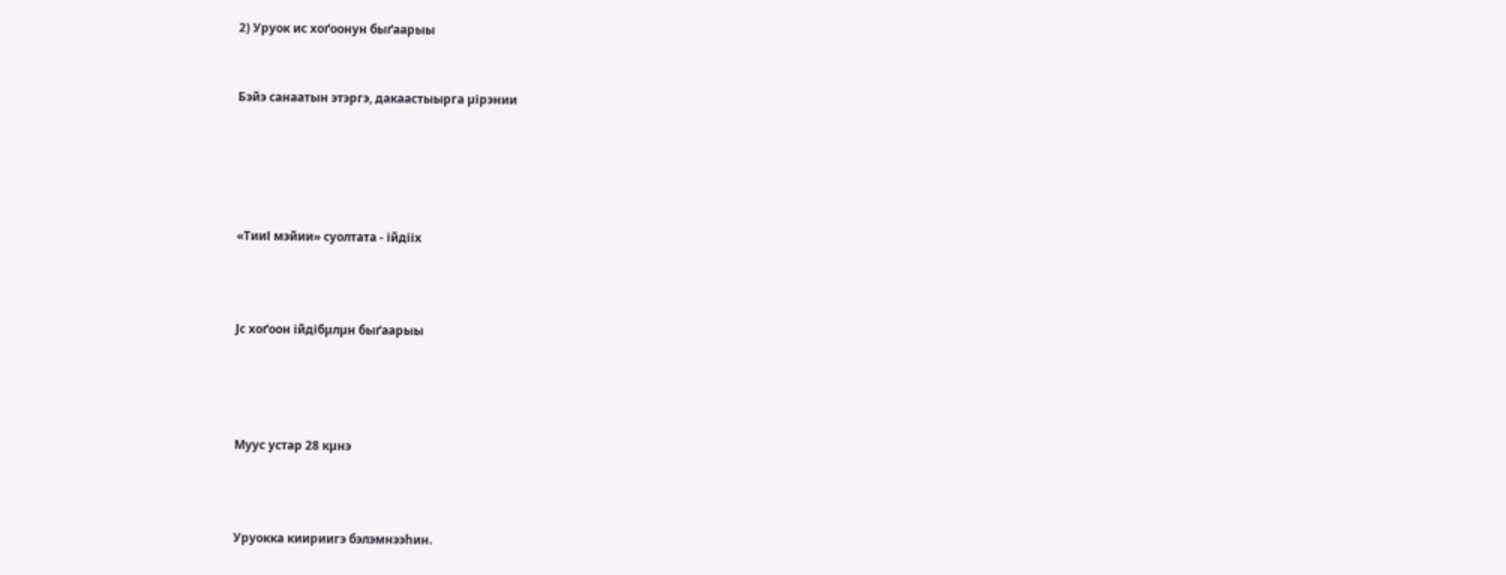2) Уруок ис хоґоонун быґаарыы


Бэйэ санаатын этэргэ, дакаастыырга µірэнии





«ТииІ мэйии» суолтата - ійдііх



Јс хоґоон ійдібµлµн быґаарыы




Муус устар 28 кµнэ



Уруокка киириигэ бэлэмнээһин.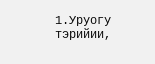1.Уруогу тэрийии,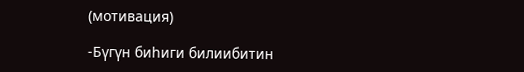(мотивация)

-Бүгүн биһиги билиибитин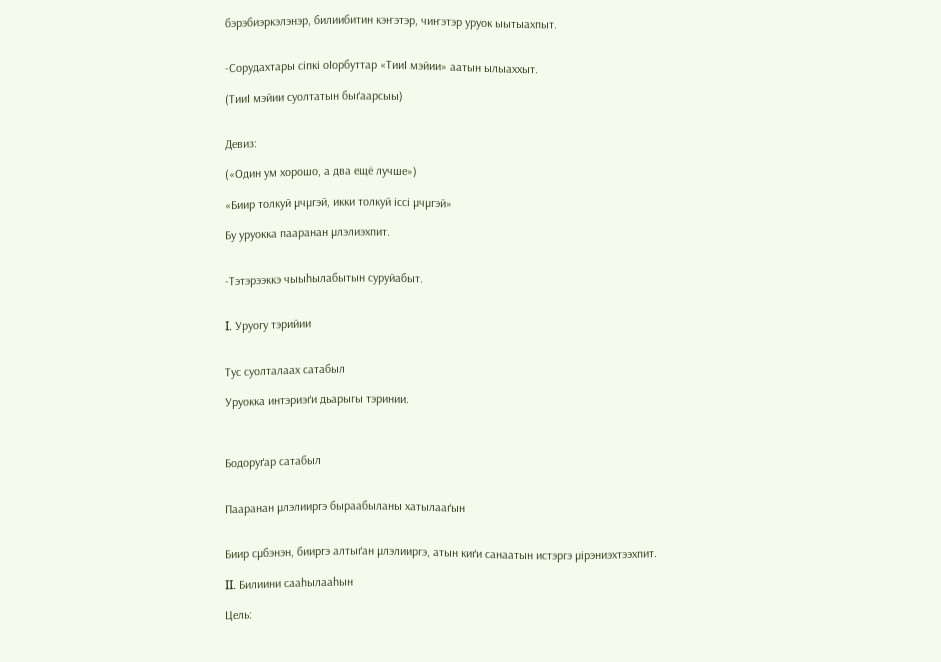бэрэбиэркэлэнэр, билиибитин кэҥэтэр, чиҥэтэр уруок ыытыахпыт.


-Сорудахтары сіпкі оІорбуттар «ТииІ мэйии» аатын ылыаххыт.

(ТииІ мэйии суолтатын быґаарсыы)


Девиз:

(«Один ум хорошо, а два ещё лучше»)

«Биир толкуй µчµгэй, икки толкуй іссі µчµгэй»

Бу уруокка пааранан µлэлиэхпит.


-Тэтэрээккэ чыыһылабытын суруйабыт.


I. Уруогу тэрийии


Тус суолталаах сатабыл

Уруокка интэриэґи дьарыгы тэринии.



Бодоруґар сатабыл


Пааранан µлэлииргэ быраабыланы хатылааґын


Биир сµбэнэн, бииргэ алтыґан µлэлииргэ, атын киґи санаатын истэргэ µірэниэхтээхпит.

II. Билиини сааһылааһын

Цель: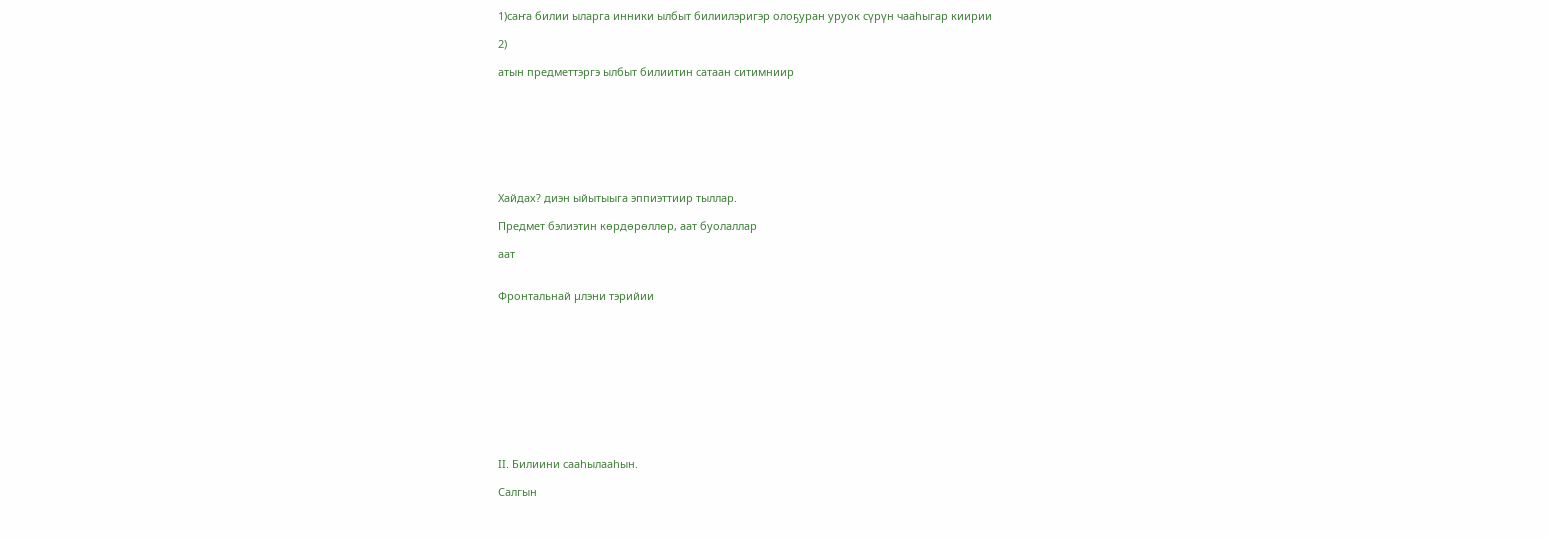1)саҥа билии ыларга инники ылбыт билиилэригэр олоҕуран уруок сүрүн чааһыгар киирии

2)

атын предметтэргэ ылбыт билиитин сатаан ситимниир








Хайдах? диэн ыйытыыга эппиэттиир тыллар.

Предмет бэлиэтин көрдөрөллөр, аат буолаллар

аат


Фронтальнай µлэни тэрийии











II. Билиини сааһылааһын.

Салгын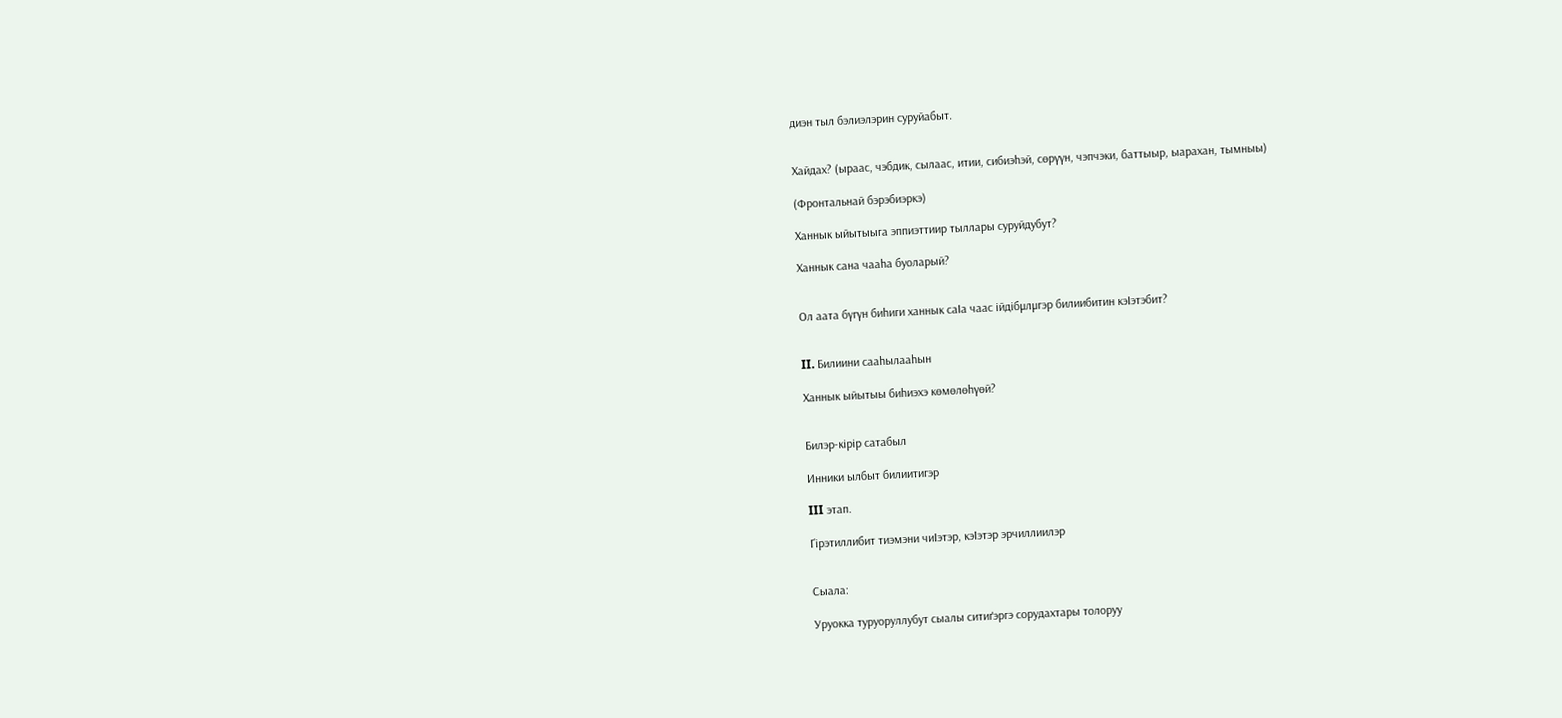диэн тыл бэлиэлэрин суруйабыт.


Хайдах? (ыраас, чэбдик, сылаас, итии, сибиэһэй, сөрүүн, чэпчэки, баттыыр, ыарахан, тымныы)

(Фронтальнай бэрэбиэркэ)

Ханнык ыйытыыга эппиэттиир тыллары суруйдубут?

Ханнык сана чааһа буоларый?


Ол аата бүгүн биһиги ханнык саІа чаас ійдібµлµгэр билиибитин кэІэтэбит?


II. Билиини сааһылааһын

Ханнык ыйытыы биһиэхэ көмөлөһүөй?


Билэр-кірір сатабыл

Инники ылбыт билиитигэр

III этап.

Ґірэтиллибит тиэмэни чиІэтэр, кэІэтэр эрчиллиилэр


Сыала:

Уруокка туруоруллубут сыалы ситиґэргэ сорудахтары толоруу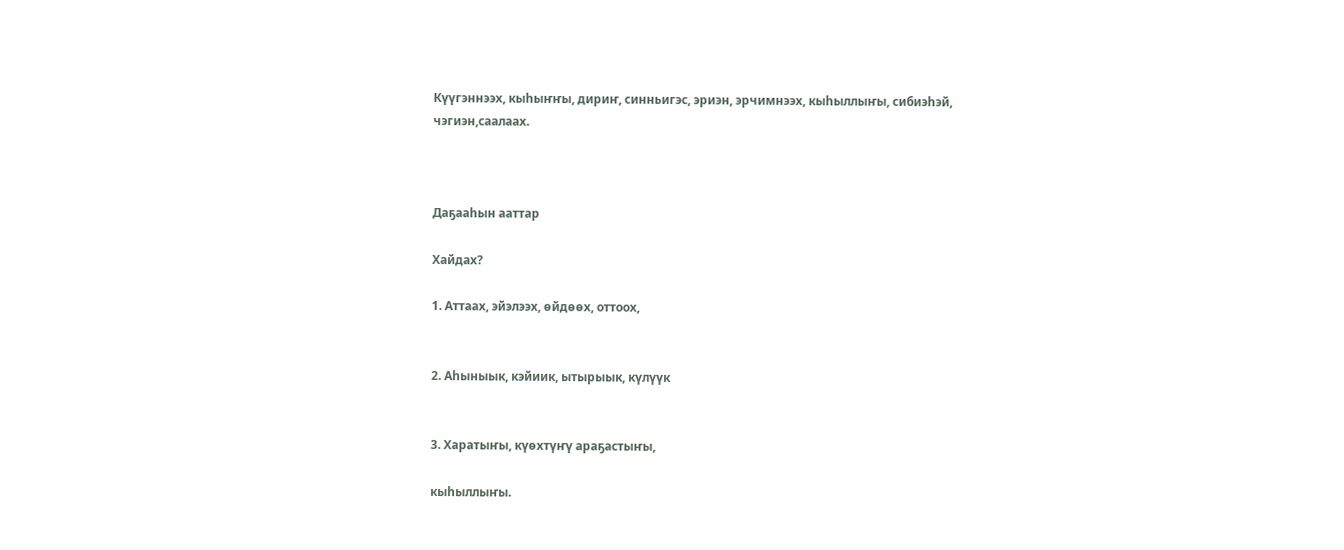Күүгэннээх, кыһыҥҥы, дириҥ, синньигэс, эриэн, эрчимнээх, кыһыллыҥы, сибиэһэй, чэгиэн,саалаах.



Даҕааһын ааттар

Хайдах?

1. Аттаах, эйэлээх, өйдөөх, оттоох,


2. Аһыныык, кэйиик, ытырыык, күлүүк


3. Харатыҥы, күөхтүҥү араҕастыҥы,

кыһыллыҥы.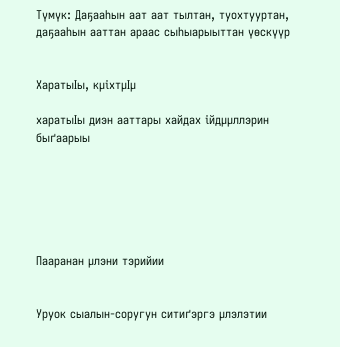Түмүк: Даҕааһын аат аат тылтан, туохтууртан, даҕааһын ааттан араас сыһыарыыттан үөскүүр


ХаратыІы, кµіхтµІµ

харатыІы диэн ааттары хайдах ійдµµллэрин быґаарыы






Пааранан µлэни тэрийии


Уруок сыалын-соругун ситиґэргэ µлэлэтии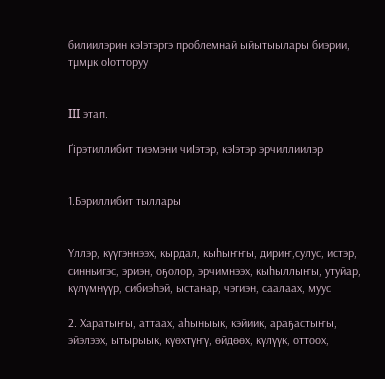билиилэрин кэІэтэргэ проблемнай ыйытыылары биэрии, тµмµк оІотторуу


III этап.

Ґірэтиллибит тиэмэни чиІэтэр, кэІэтэр эрчиллиилэр


1.Бэриллибит тыллары


Үллэр, күүгэннээх, кырдал, кыһыҥҥы, дириҥ,сулус, истэр, синньигэс, эриэн, оҕолор, эрчимнээх, кыһыллыҥы, утуйар, күлүмнүүр, сибиэһэй, ыстанар, чэгиэн, саалаах, муус

2. Харатыҥы, аттаах, аһыныык, кэйиик, араҕастыҥы, эйэлээх, ытырыык, күөхтүҥү, өйдөөх, күлүүк, оттоох,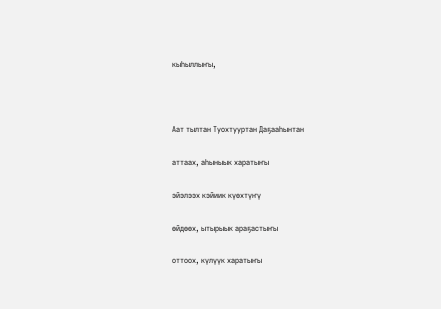кыһыллыҥы,



Аат тылтан Туохтууртан Даҕааһынтан

аттаах, аһыныык харатыҥы

эйэлээх кэйиик күөхтүҥү

өйдөөх, ытырыык араҕастыҥы

оттоох, күлүүк харатыҥы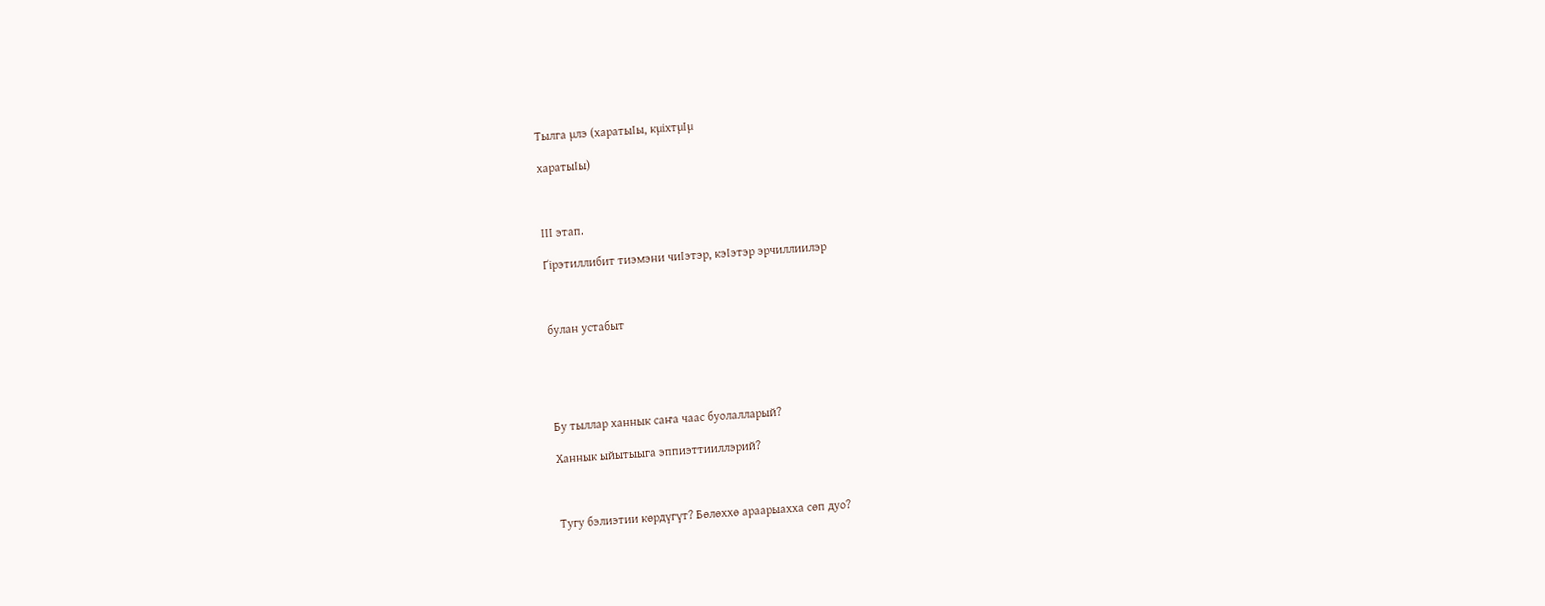Тылга µлэ (харатыІы, кµіхтµІµ

харатыІы)



III этап.

Ґірэтиллибит тиэмэни чиІэтэр, кэІэтэр эрчиллиилэр



булан устабыт





Бу тыллар ханнык саҥа чаас буолалларый?

Ханнык ыйытыыга эппиэттииллэрий?



Тугу бэлиэтии көрдүгүт? Бөлөххө араарыахха сөп дуо?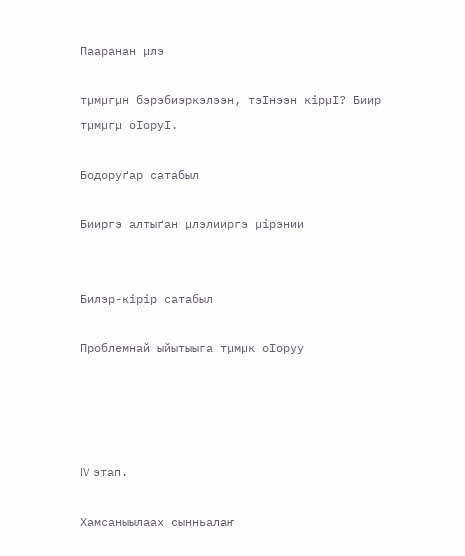Пааранан µлэ

тµмµгµн бэрэбиэркэлээн, тэІнээн кірµІ? Биир тµмµгµ оІоруІ.

Бодоруґар сатабыл

Бииргэ алтыґан µлэлииргэ µірэнии


Билэр-кірір сатабыл

Проблемнай ыйытыыга тµмµк оІоруу




IV этап.

Хамсаныылаах сынньалаҥ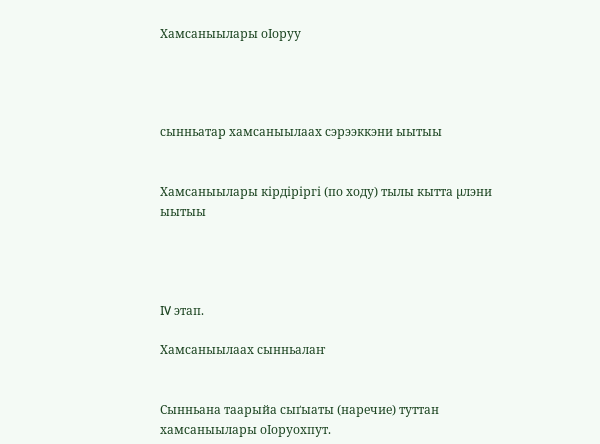Хамсаныылары оІоруу




сынньатар хамсаныылаах сэрээккэни ыытыы


Хамсаныылары кірдіріргі (по ходу) тылы кытта µлэни ыытыы




IV этап.

Хамсаныылаах сынньалаҥ


Сынньана таарыйа сыґыаты (наречие) туттан хамсаныылары оІоруохпут.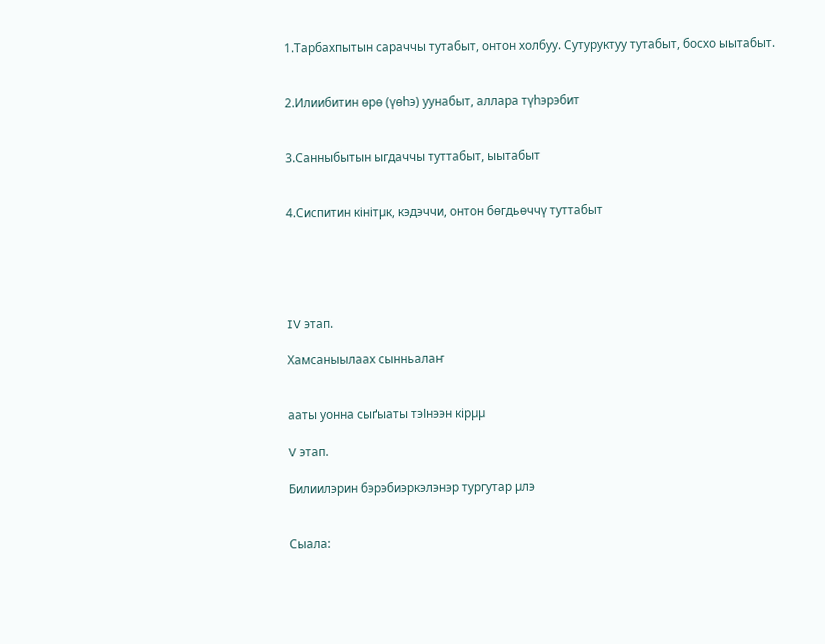1.Тарбахпытын сараччы тутабыт, онтон холбуу. Сутуруктуу тутабыт, босхо ыытабыт.


2.Илиибитин өрө (үөһэ) уунабыт, аллара түһэрэбит


3.Санныбытын ыгдаччы туттабыт, ыытабыт


4.Сиспитин кінітµк, кэдэччи, онтон бөгдьөччү туттабыт





IV этап.

Хамсаныылаах сынньалаҥ


ааты уонна сыґыаты тэІнээн кірµµ

V этап.

Билиилэрин бэрэбиэркэлэнэр тургутар µлэ


Сыала: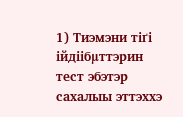1) Тиэмэни тіґі ійдіібµттэрин тест эбэтэр сахалыы эттэххэ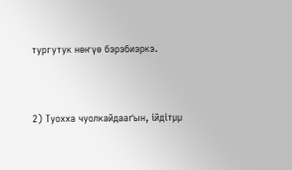тургутук нөҥүө бэрэбиэркэ.


2) Туохха чуолкайдааґын, ійдітµµ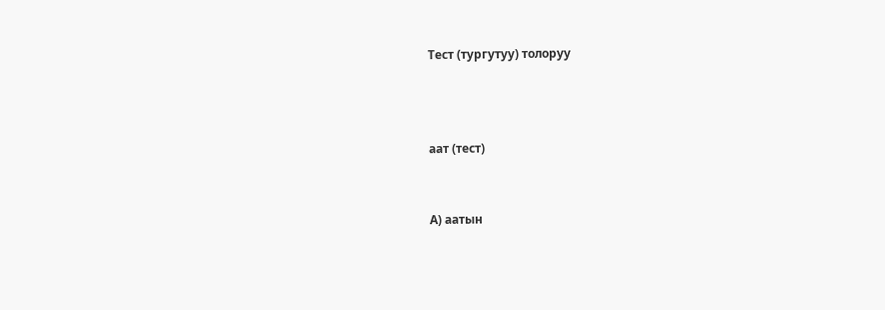Тест (тургутуу) толоруу



аат (тест)


А) аатын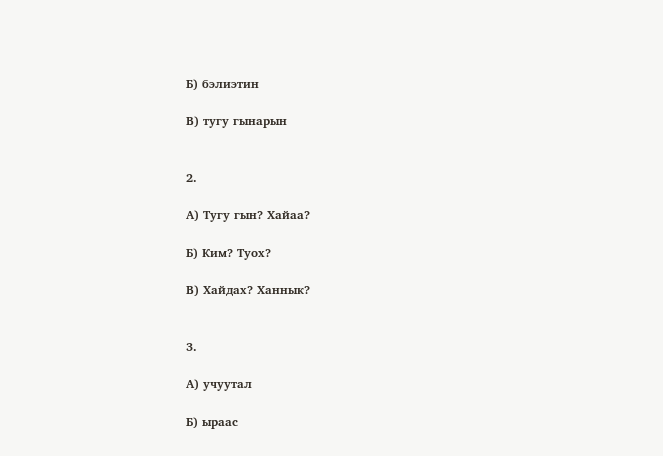Б) бэлиэтин

В) тугу гынарын


2.

А) Тугу гын? Хайаа?

Б) Ким? Туох?

В) Хайдах? Ханнык?


3.

А) учуутал

Б) ыраас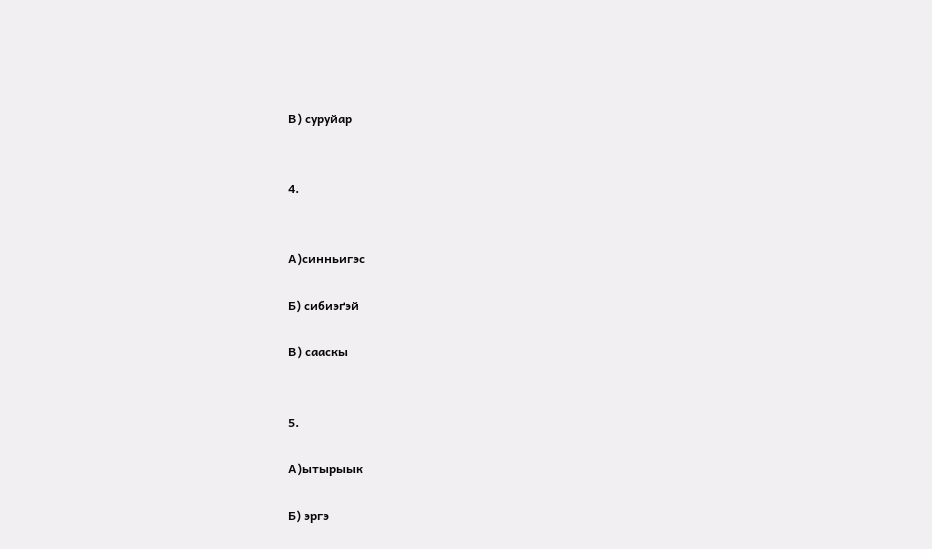В) суруйар


4.


А)синньигэс

Б) сибиэґэй

В) сааскы


5.

А)ытырыык

Б) эргэ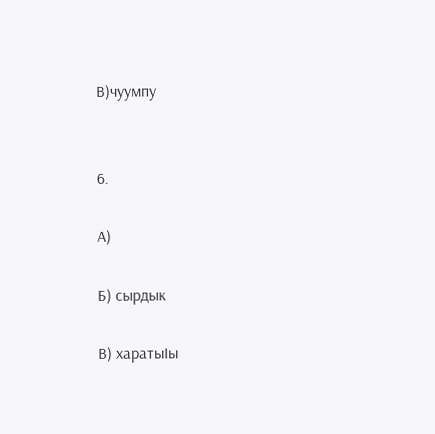В)чуумпу


6.

А)

Б) сырдык

В) харатыІы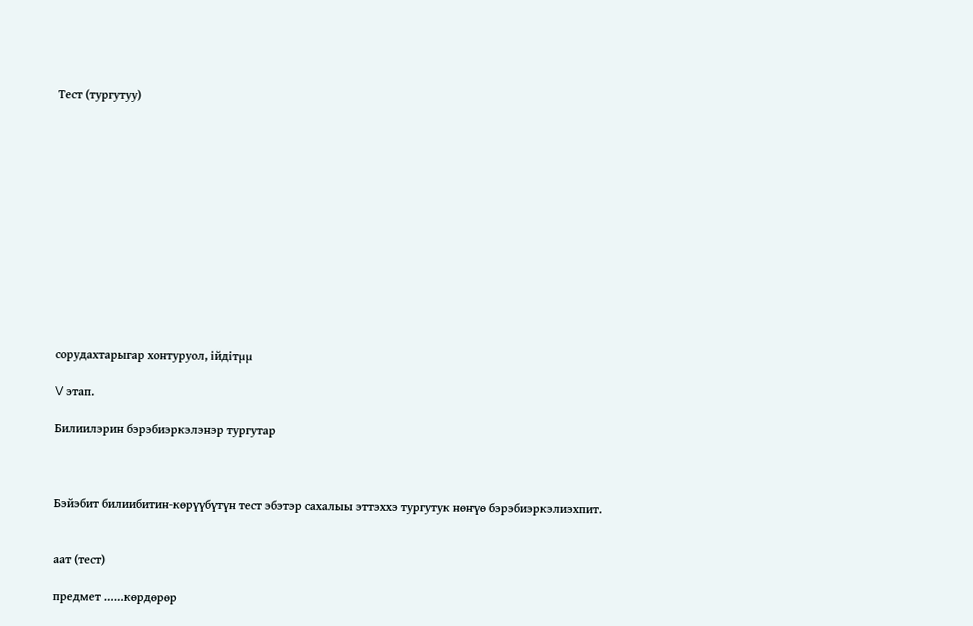Тест (тургутуу)













сорудахтарыгар хонтуруол, ійдітµµ

V этап.

Билиилэрин бэрэбиэркэлэнэр тургутар



Бэйэбит билиибитин-көрүүбүтүн тест эбэтэр сахалыы эттэххэ тургутук нөҥүө бэрэбиэркэлиэхпит.


аат (тест)

предмет ……көрдөрөр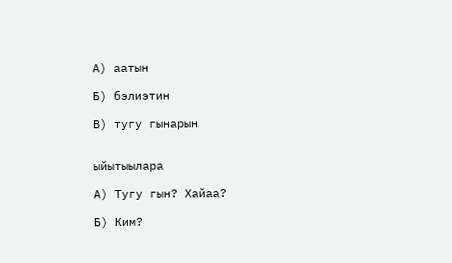А) аатын

Б) бэлиэтин

В) тугу гынарын


ыйытыылара

А) Тугу гын? Хайаа?

Б) Ким?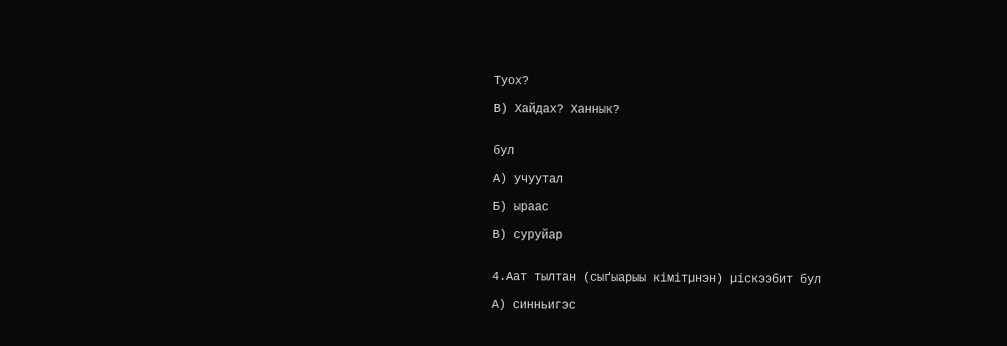Туох?

В) Хайдах? Ханнык?


бул

А) учуутал

Б) ыраас

В) суруйар


4.Аат тылтан (сыґыарыы кімітµнэн) µіскээбит бул

А) синньигэс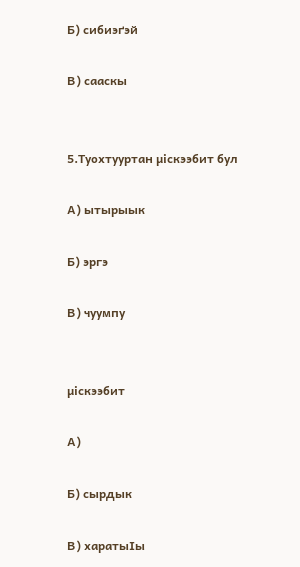Б) сибиэґэй

В) сааскы


5.Туохтууртан µіскээбит бул

А) ытырыык

Б) эргэ

В) чуумпу


µіскээбит

А)

Б) сырдык

В) харатыІы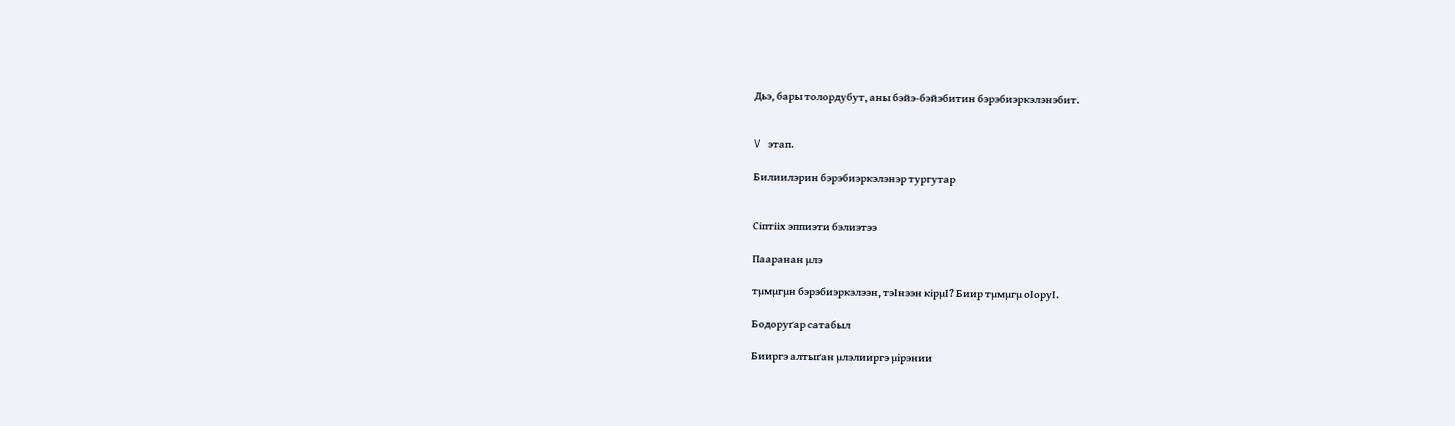Дьэ, бары толордубут, аны бэйэ-бэйэбитин бэрэбиэркэлэнэбит.


V этап.

Билиилэрин бэрэбиэркэлэнэр тургутар


Сіптііх эппиэти бэлиэтээ

Пааранан µлэ

тµмµгµн бэрэбиэркэлээн, тэІнээн кірµІ? Биир тµмµгµ оІоруІ.

Бодоруґар сатабыл

Бииргэ алтыґан µлэлииргэ µірэнии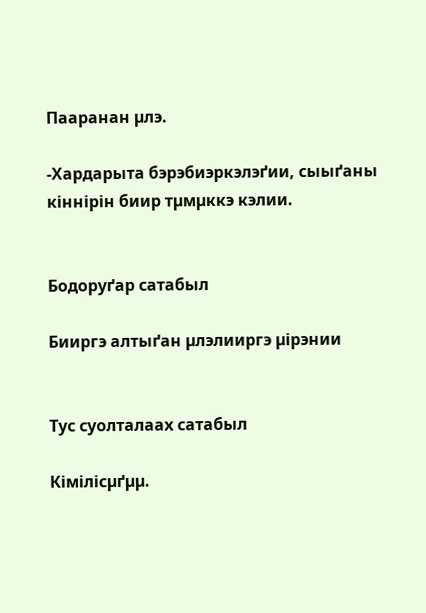Пааранан µлэ.

-Хардарыта бэрэбиэркэлэґии, сыыґаны кіннірін биир тµмµккэ кэлии.


Бодоруґар сатабыл

Бииргэ алтыґан µлэлииргэ µірэнии


Тус суолталаах сатабыл

Кімілісµґµµ.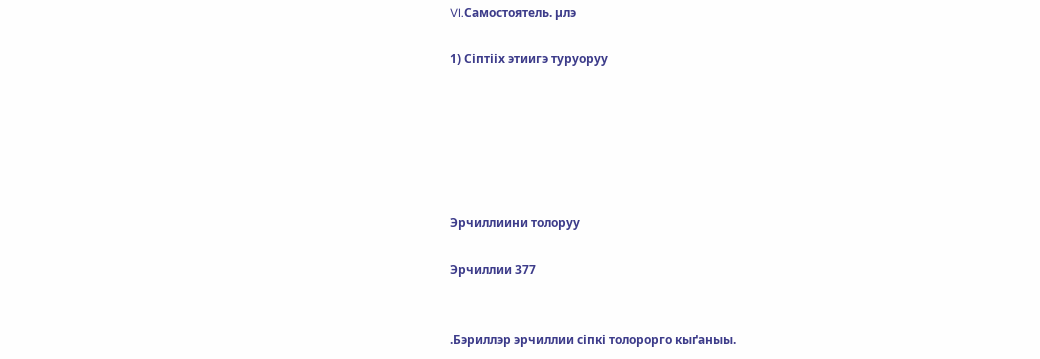VI.Самостоятель. µлэ

1) Сіптііх этиигэ туруоруу






Эрчиллиини толоруу

Эрчиллии 377


.Бэриллэр эрчиллии сіпкі толорорго кыґаныы.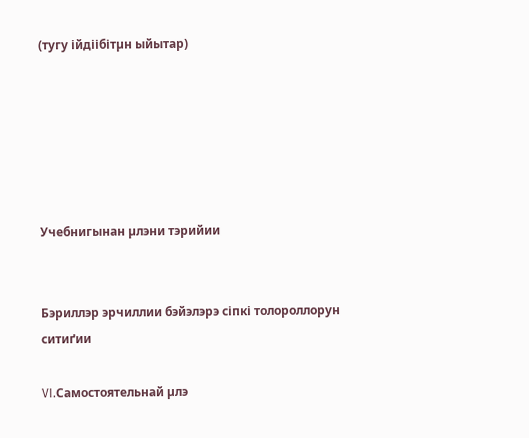(тугу ійдіібітµн ыйытар)






Учебнигынан µлэни тэрийии


Бэриллэр эрчиллии бэйэлэрэ сіпкі толороллорун ситиґии

VI.Самостоятельнай µлэ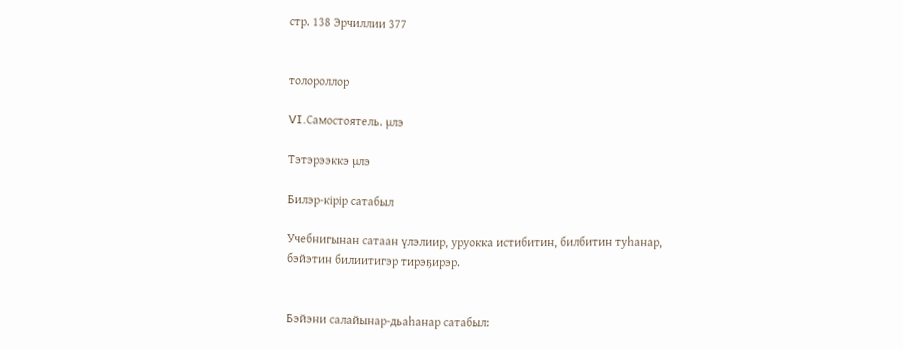стр. 138 Эрчиллии 377


толороллор

VI.Самостоятель. µлэ

Тэтэрээккэ µлэ

Билэр-кірір сатабыл

Учебнигынан сатаан үлэлиир, уруокка истибитин, билбитин туһанар, бэйэтин билиитигэр тирэҕирэр.


Бэйэни салайынар-дьаһанар сатабыл: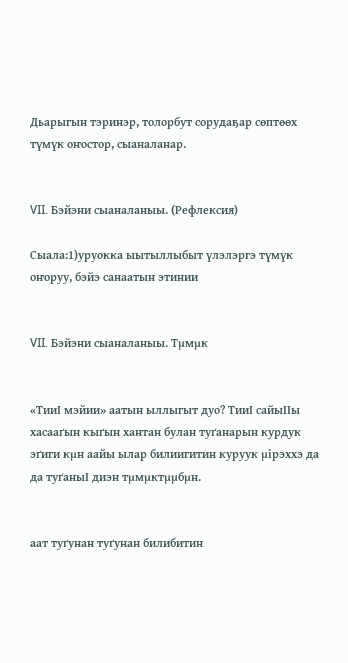Дьарыгын тэринэр, толорбут сорудаҕар сөптөөх түмүк оҥостор, сыаналанар.


VII. Бэйэни сыаналаныы. (Рефлексия)

Сыала:1)уруокка ыытыллыбыт үлэлэргэ түмүк оҥоруу, бэйэ санаатын этинии


VII. Бэйэни сыаналаныы. Тµмµк


«ТииІ мэйии» аатын ыллыгыт дуо? ТииІ сайыІІы хасааґын кыґын хантан булан туґанарын курдук эґиги кµн аайы ылар билиигитин куруук µірэххэ да да туґаныІ диэн тµмµктµµбµн.


аат туґунан туґунан билибитин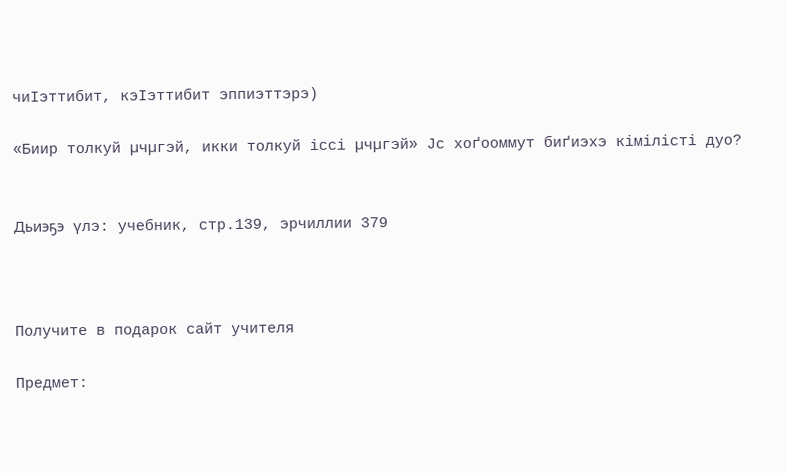чиІэттибит, кэІэттибит эппиэттэрэ)

«Биир толкуй µчµгэй, икки толкуй іссі µчµгэй» Јс хоґооммут биґиэхэ кімілісті дуо?


Дьиэҕэ үлэ: учебник, стр.139, эрчиллии 379



Получите в подарок сайт учителя

Предмет: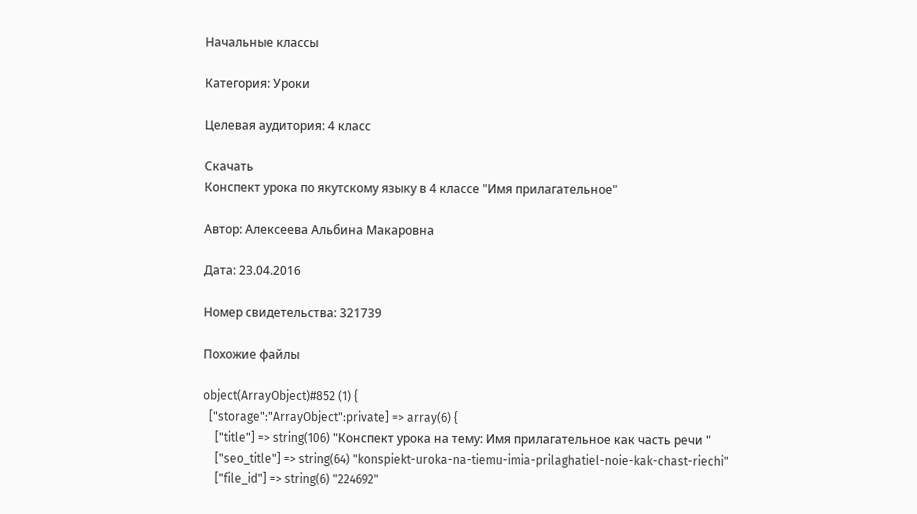Начальные классы

Категория: Уроки

Целевая аудитория: 4 класс

Скачать
Конспект урока по якутскому языку в 4 классе "Имя прилагательное"

Автор: Алексеева Альбина Макаровна

Дата: 23.04.2016

Номер свидетельства: 321739

Похожие файлы

object(ArrayObject)#852 (1) {
  ["storage":"ArrayObject":private] => array(6) {
    ["title"] => string(106) "Конспект урока на тему: Имя прилагательное как часть речи "
    ["seo_title"] => string(64) "konspiekt-uroka-na-tiemu-imia-prilaghatiel-noie-kak-chast-riechi"
    ["file_id"] => string(6) "224692"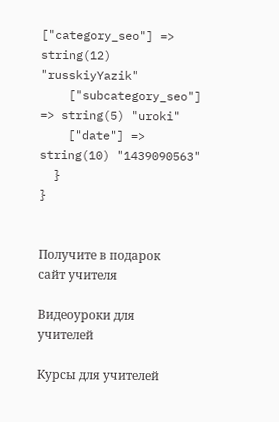["category_seo"] => string(12) "russkiyYazik"
    ["subcategory_seo"] => string(5) "uroki"
    ["date"] => string(10) "1439090563"
  }
}


Получите в подарок сайт учителя

Видеоуроки для учителей

Курсы для учителей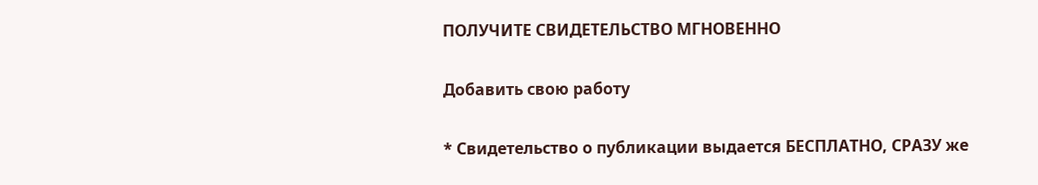ПОЛУЧИТЕ СВИДЕТЕЛЬСТВО МГНОВЕННО

Добавить свою работу

* Свидетельство о публикации выдается БЕСПЛАТНО, СРАЗУ же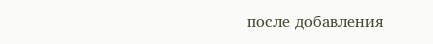после добавления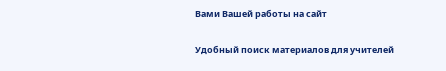Вами Вашей работы на сайт

Удобный поиск материалов для учителей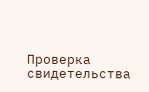Проверка свидетельства